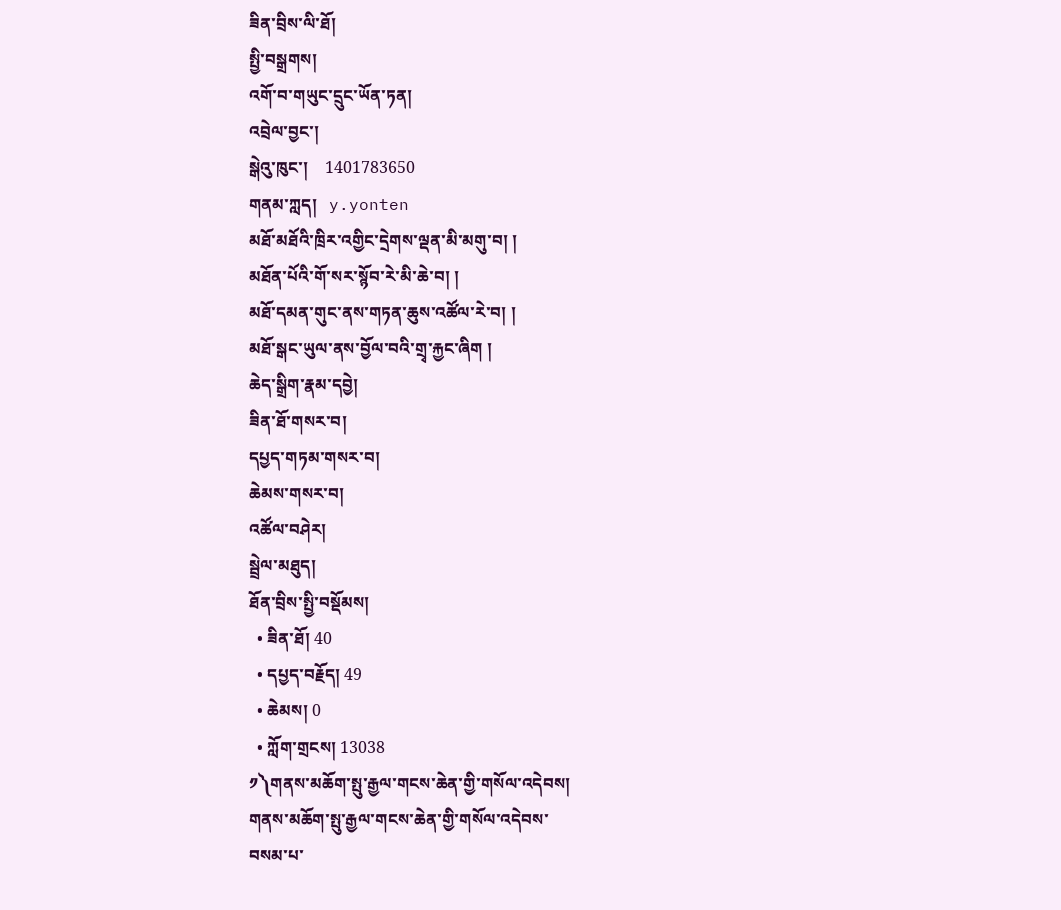ཟིན་བྲིས་ལི་ཐོ།
སྤྱི་བསྒྲགས།
འགོ་བ་གཡུང་དྲུང་ཡོན་ཏན།
འབྲེལ་བྱང་།
སྒེའུ་ཁུང་།    1401783650
གནམ་ཀླད།   y.yonten
མཐོ་མཐོའི་ཁྲིར་འགྱིང་དྲེགས་ལྡན་མི་མགུ་བ། །
མཐོན་པོའི་གོ་སར་སྙོབ་རེ་མི་ཆེ་བ། །
མཐོ་དམན་གུང་ནས་གཏན་ཆུས་འཚོལ་རེ་བ། །
མཐོ་སྒང་ཡུལ་ནས་བྱོལ་བའི་གྲྭ་རྐྱང་ཞིག །
ཆེད་སྒྲིག་རྣམ་དབྱེ།
ཟིན་ཐོ་གསར་བ།
དཔྱད་གཏམ་གསར་བ།
ཆེམས་གསར་བ།
འཚོལ་བཤེར།
སྦྲེལ་མཐུད།
ཐོན་བྲིས་སྤྱི་བསྡོམས།
  • ཟིན་ཐོ། 40
  • དཔྱད་བརྗོད། 49
  • ཆེམས། 0
  • ཀློག་གྲངས། 13038
༡༽གནས་མཆོག་སྤུ་རྒྱལ་གངས་ཆེན་གྱི་གསོལ་འདེབས།
གནས་མཆོག་སྤུ་རྒྱལ་གངས་ཆེན་གྱི་གསོལ་འདེབས་
བསམ་པ་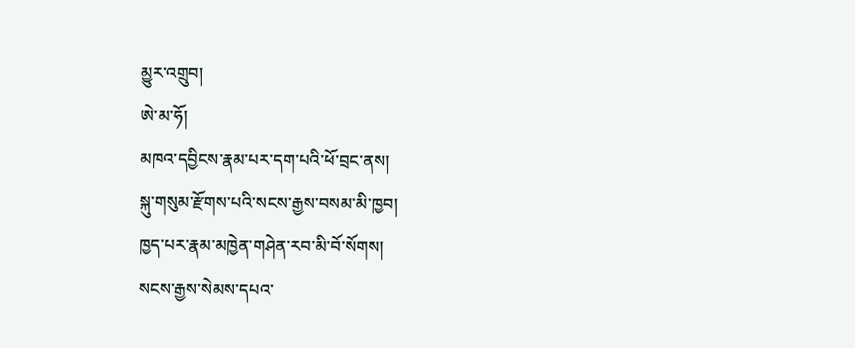མྱུར་འགྲུབ།
ཨེ་མ་ཧོ།
མཁའ་དབྱིངས་རྣམ་པར་དག་པའི་ཕོ་བྲང་ནས།
སྐུ་གསུམ་རྫོགས་པའི་སངས་རྒྱས་བསམ་མི་ཁྱབ།
ཁྱད་པར་རྣམ་མཁྱེན་གཤེན་རབ་མི་བོ་སོགས།
སངས་རྒྱས་སེམས་དཔའ་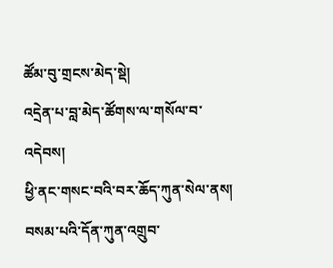ཚོམ་བུ་གྲངས་མེད་སྡེ།
འདྲེན་པ་བླ་མེད་ཚོགས་ལ་གསོལ་བ་འདེབས།
ཕྱི་ནང་གསང་བའི་བར་ཆོད་ཀུན་སེལ་ནས།
བསམ་པའི་དོན་ཀུན་འགྲུབ་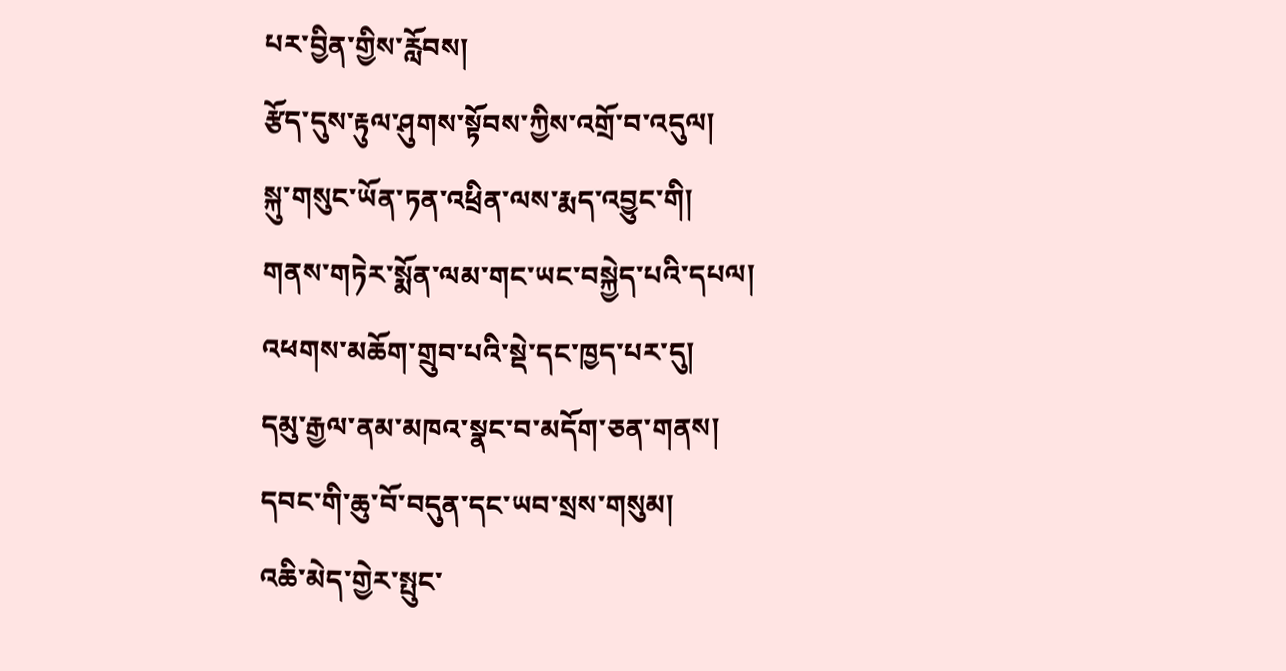པར་བྱིན་གྱིས་རློབས།
རྩོད་དུས་རྟུལ་ཤུགས་སྟོབས་ཀྱིས་འགྲོ་བ་འདུལ།
སྐུ་གསུང་ཡོན་ཏན་འཕྲིན་ལས་རྨད་འབྱུང་གི།
གནས་གཏེར་སྨོན་ལམ་གང་ཡང་བསྐྱེད་པའི་དཔལ།
འཕགས་མཆོག་གྲུབ་པའི་སྡེ་དང་ཁྱད་པར་དུ།
དམུ་རྒྱལ་ནམ་མཁའ་སྣང་བ་མདོག་ཅན་གནས།
དབང་གི་ཆུ་བོ་བདུན་དང་ཡབ་སྲས་གསུམ།
འཆི་མེད་གྱེར་སྤུང་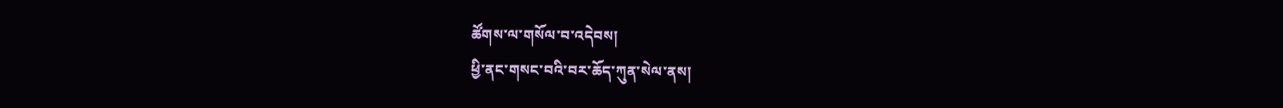ཚོགས་ལ་གསོལ་བ་འདེབས།
ཕྱི་ནང་གསང་བའི་བར་ཆོད་ཀུན་སེལ་ནས།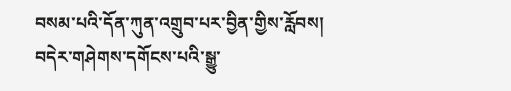བསམ་པའི་དོན་ཀུན་འགྲུབ་པར་བྱིན་གྱིས་རློབས།
བདེར་གཤེགས་དགོངས་པའི་སྒྱུ་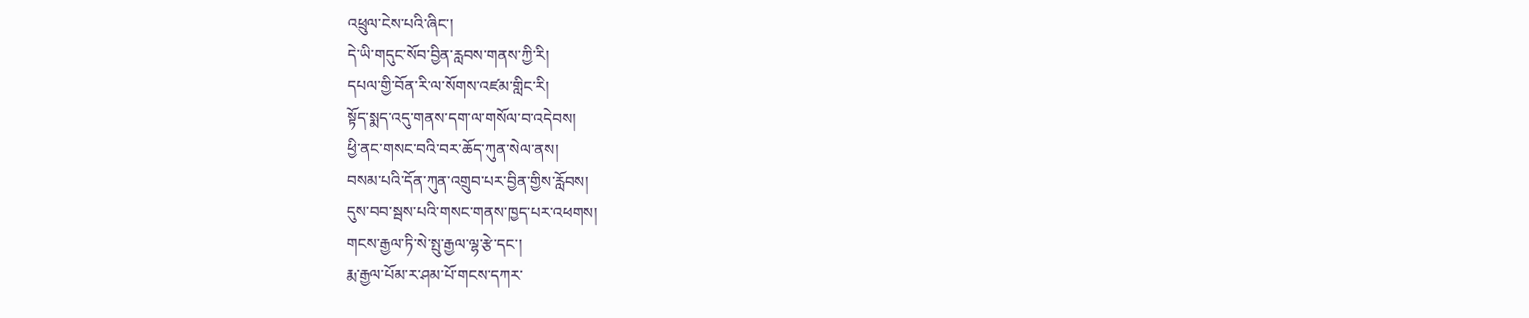འཕྲུལ་ངེས་པའི་ཞིང་།
དེ་ཡི་གདུང་སོབ་བྱིན་རླབས་གནས་ཀྱི་རི།
དཔལ་གྱི་བོན་རི་ལ་སོགས་འཛམ་གླིང་རི།
སྟོད་སྨད་འདུ་གནས་དག་ལ་གསོལ་བ་འདེབས།
ཕྱི་ནང་གསང་བའི་བར་ཆོད་ཀུན་སེལ་ནས།
བསམ་པའི་དོན་ཀུན་འགྲུབ་པར་བྱིན་གྱིས་རློབས།
དུས་བབ་སྦས་པའི་གསང་གནས་ཁྱད་པར་འཕགས།
གངས་རྒྱལ་ཏི་སེ་སྤུ་རྒྱལ་ལྷ་རྩེ་དང་།
རྨ་རྒྱལ་པོམ་ར་ཤམ་པོ་གངས་དཀར་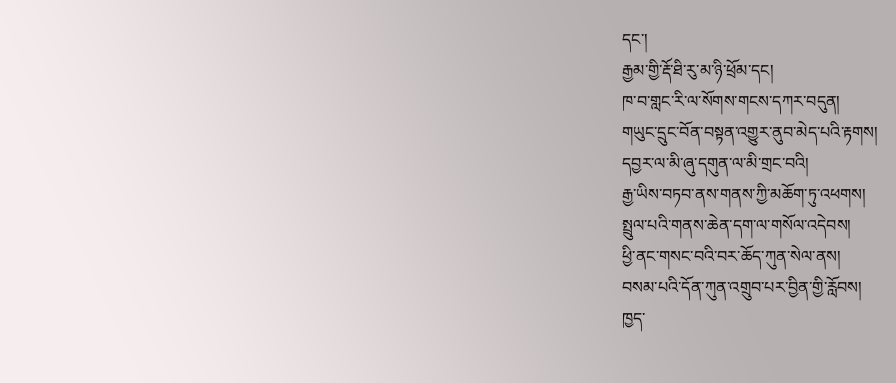དང་།
རྒྱམ་གྱི་རྡོ་ཐི་རུ་མ་ཉི་ཕྲོམ་དང།
ཁ་བ་གླང་རི་ལ་སོགས་གངས་དཀར་བདུན།
གཡུང་དྲུང་བོན་བསྟན་འགྱུར་ནུབ་མེད་པའི་རྟགས།
དབྱར་ལ་མི་ཞུ་དགུན་ལ་མི་གྲང་བའི།
རྒྱ་ཡིས་བཏབ་ནས་གནས་ཀྱི་མཆོག་ཏུ་འཕགས།
སྤྲུལ་པའི་གནས་ཆེན་དག་ལ་གསོལ་འདེབས།
ཕྱི་ནང་གསང་བའི་བར་ཆོད་ཀུན་སེལ་ནས།
བསམ་པའི་དོན་ཀུན་འགྲུབ་པར་བྱིན་གྱི་རློབས།
ཁྱད་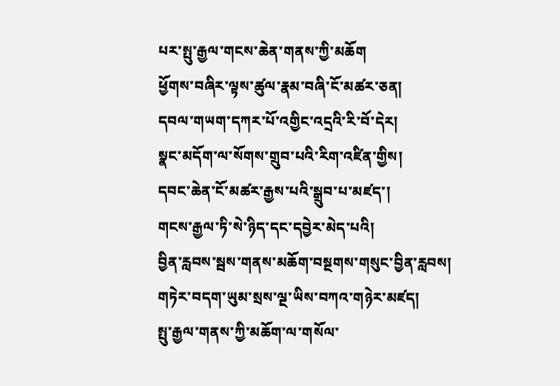པར་སྤུ་རྒྱལ་གངས་ཆེན་གནས་ཀྱི་མཆོག
ཕྱོགས་བཞིར་ལྟས་ཚུལ་རྣམ་བཞི་ངོ་མཚར་ཅན།
དབལ་གཡག་དཀར་པོ་འགྱིང་འདྲའི་རི་བོ་དེར།
སྣང་མདོག་ལ་སོགས་གྲུབ་པའི་རིག་འཛིན་གྱིས།
དབང་ཆེན་ངོ་མཚར་རྒྱས་པའི་སྒྲུབ་པ་མཛད་།
གངས་རྒྱལ་ཏི་སེ་ཉིད་དང་དབྱེར་མེད་པའི།
བྱིན་རླབས་སྦས་གནས་མཆོག་བསྔགས་གསུང་བྱིན་རླབས།
གཏེར་བདག་ཡུམ་སྲས་ལྔ་ཡིས་བཀའ་གཉེར་མཛད།
སྤུ་རྒྱལ་གནས་ཀྱི་མཆོག་ལ་གསོལ་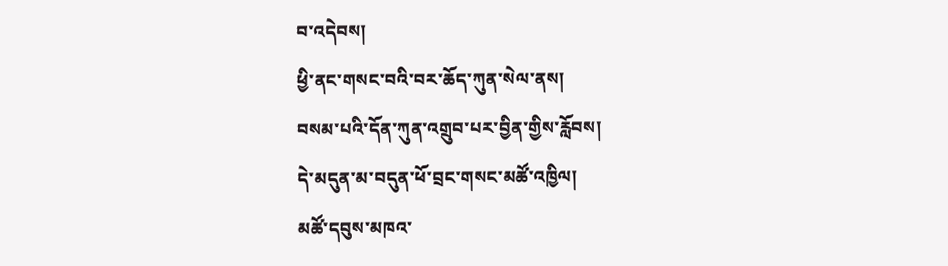བ་འདེབས།
ཕྱི་ནང་གསང་བའི་བར་ཆོད་ཀུན་སེལ་ནས།
བསམ་པའི་དོན་ཀུན་འགྲུབ་པར་བྱིན་གྱིས་རློབས།
དེ་མདུན་མ་བདུན་ཕོ་བྲང་གསང་མཚོ་འཁྱིལ།
མཚོ་དབུས་མཁའ་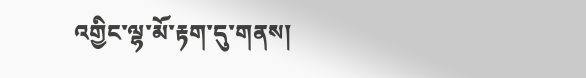འགྱིང་ལྷ་མོ་རྟག་དུ་གནས།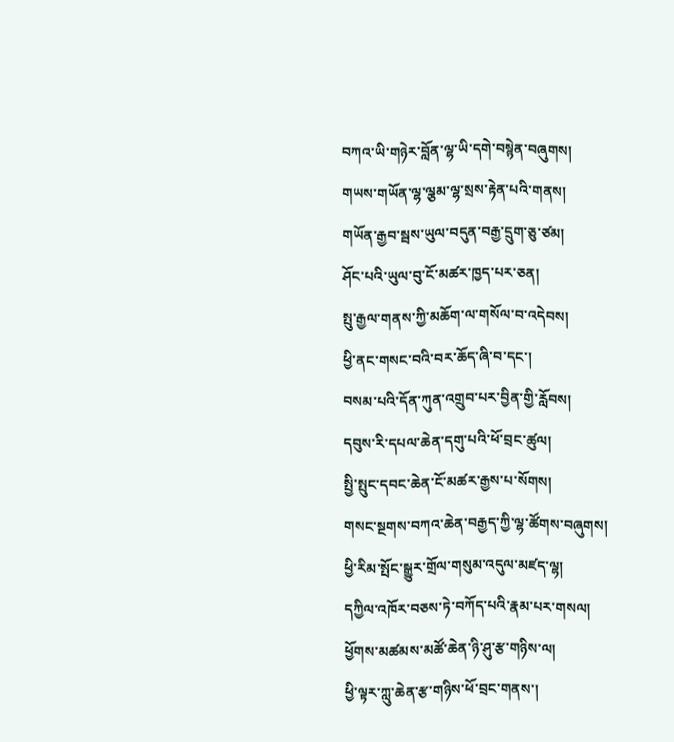བཀའ་ཡི་གཉེར་བློན་ལྷ་ཡི་དགེ་བསྙེན་བཞུགས།
གཡས་གཡོན་ལྷ་ལྕམ་ལྷ་སྲས་རྟེན་པའི་གནས།
གཡོན་རྒྱབ་སྦས་ཡུལ་བདུན་བརྒྱ་དྲུག་ཅུ་ཙམ།
ཤོང་པའི་ཡུལ་བུ་ངོ་མཚར་ཁྱད་པར་ཅན།
སྤུ་རྒྱལ་གནས་ཀྱི་མཆོག་ལ་གསོལ་བ་འདེབས།
ཕྱི་ནང་གསང་བའི་བར་ཆོད་ཞི་བ་དང་།
བསམ་པའི་དོན་ཀུན་འགྲུབ་པར་བྱིན་གྱི་རློབས།
དབུས་རི་དཔལ་ཆེན་དགུ་པའི་ཕོ་བྲང་ཚུལ།
སྤྱི་སྤུང་དབང་ཆེན་ངོ་མཚར་རྒྱས་པ་སོགས།
གསང་སྔགས་བཀའ་ཆེན་བརྒྱད་ཀྱི་ལྷ་ཚོགས་བཞུགས།
ཕྱི་རིམ་སྤོང་སྒྱུར་གྲོལ་གསུམ་འདུལ་མཛད་ལྷ།
དཀྱིལ་འཁོར་བཅས་ཏེ་བཀོད་པའི་རྣམ་པར་གསལ།
ཕྱོགས་མཚམས་མཚོ་ཆེན་ཉི་ཤུ་རྩ་གཉིས་ལ།
ཕྱི་ལྟར་ཀླུ་ཆེན་རྩ་གཉིས་ཕོ་བྲང་གནས་།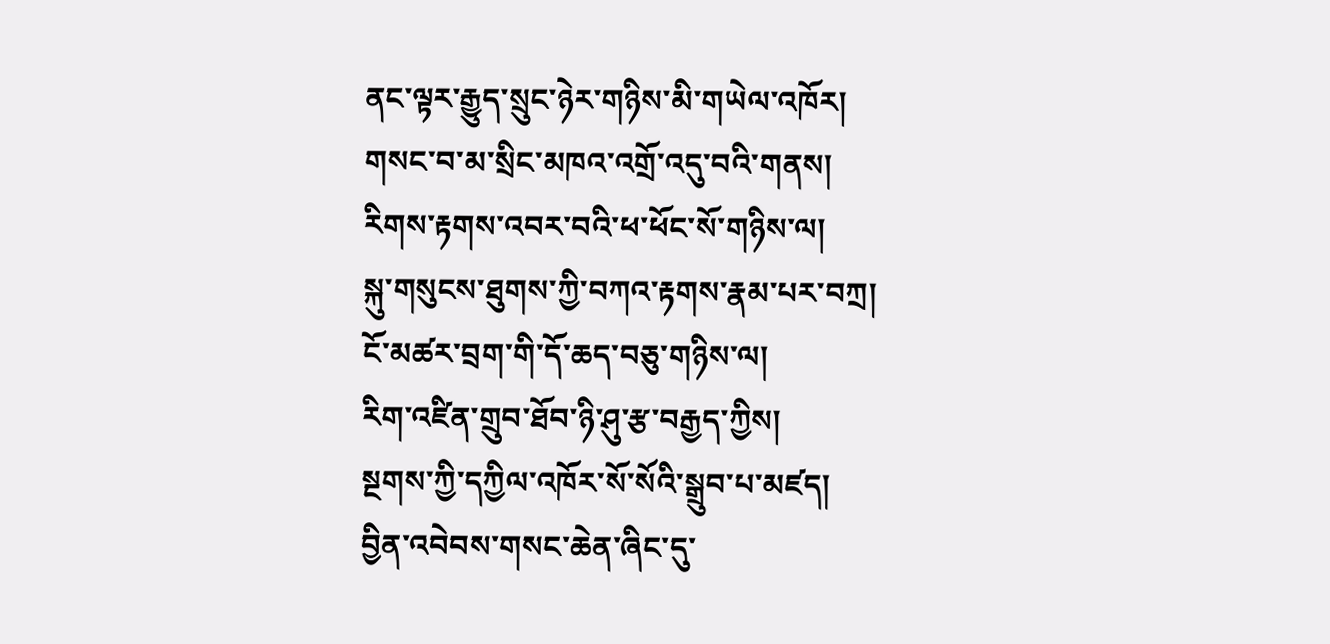ནང་ལྟར་རྒྱུད་སྲུང་ཉེར་གཉིས་མི་གཡེལ་འཁོར།
གསང་བ་མ་སྲིང་མཁའ་འགྲོ་འདུ་བའི་གནས།
རིགས་རྟགས་འབར་བའི་ཕ་ཕོང་སོ་གཉིས་ལ།
སྐུ་གསུངས་ཐུགས་ཀྱི་བཀའ་རྟགས་རྣམ་པར་བཀྲ།
ངོ་མཚར་བྲག་གི་དོ་ཆད་བཅུ་གཉིས་ལ།
རིག་འཛིན་གྲུབ་ཐོབ་ཉི་ཤུ་རྩ་བརྒྱད་ཀྱིས།
སྔགས་ཀྱི་དཀྱིལ་འཁོར་སོ་སོའི་སྒྲུབ་པ་མཛད།
བྱིན་འབེབས་གསང་ཆེན་ཞིང་དུ་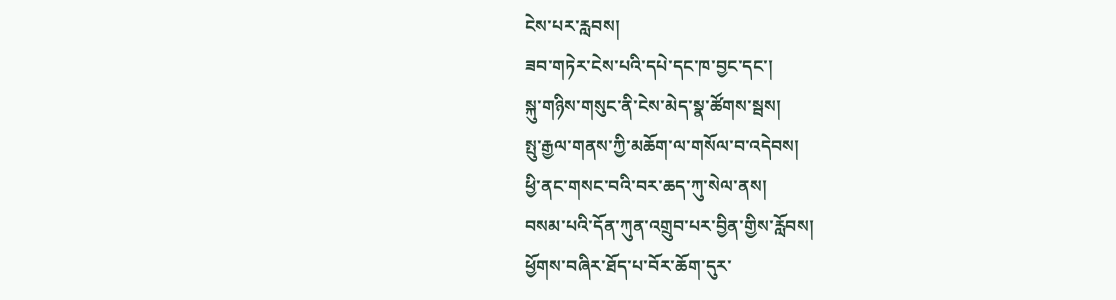ངེས་པར་རླབས།
ཟབ་གཏེར་ངེས་པའི་དཔེ་དང་ཁ་བྱང་དང་།
སྐུ་གཉིས་གསུང་ནི་ངེས་མེད་སྣ་ཚོགས་སྦས།
སྤུ་རྒྱལ་གནས་ཀྱི་མཆོག་ལ་གསོལ་བ་འདེབས།
ཕྱི་ནང་གསང་བའི་བར་ཆད་ཀུ་སེལ་ནས།
བསམ་པའི་དོན་ཀུན་འགྲུབ་པར་བྱིན་གྱིས་རློབས།
ཕྱོགས་བཞིར་ཐོད་པ་བོར་ཆོག་དུར་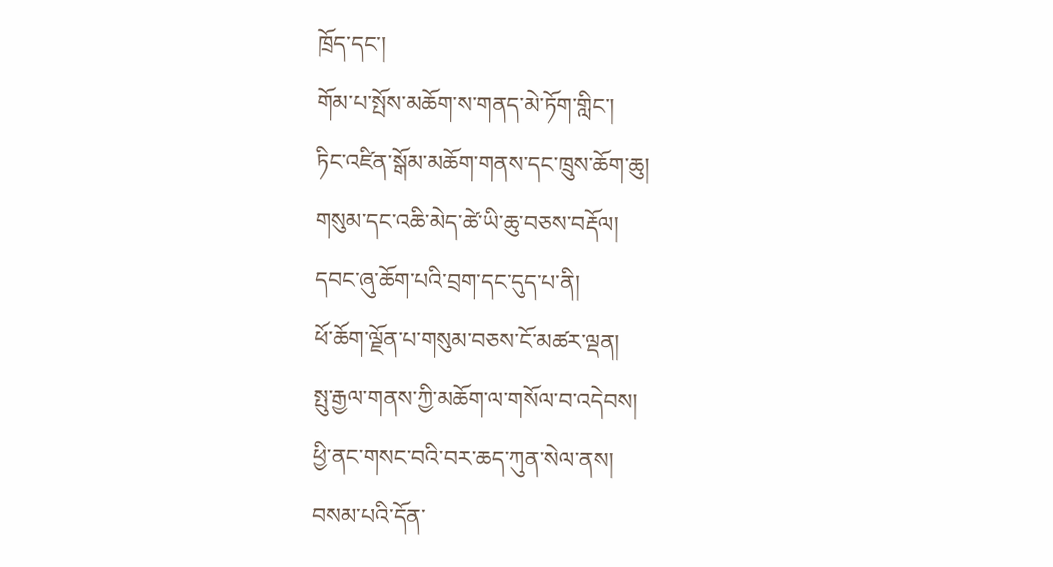ཁྲོད་དང་།
གོམ་པ་སྤོས་མཆོག་ས་གནད་མེ་ཏོག་གླིང་།
ཏིང་འཛིན་སྒོམ་མཆོག་གནས་དང་ཁྲུས་ཆོག་ཆུ།
གསུམ་དང་འཆི་མེད་ཚེ་ཡི་ཆུ་བཅས་བརྡོལ།
དབང་ཞུ་ཆོག་པའི་བྲག་དང་དུད་པ་ནི།
ཕོ་ཆོག་ལྗོན་པ་གསུམ་བཅས་ངོ་མཚར་ལྡན།
སྤུ་རྒྱལ་གནས་ཀྱི་མཆོག་ལ་གསོལ་བ་འདེབས།
ཕྱི་ནང་གསང་བའི་བར་ཆད་ཀུན་སེལ་ནས།
བསམ་པའི་དོན་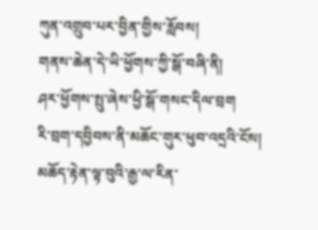ཀུན་འགྲུབ་པར་བྱིན་གྱིས་རློབས།
གནས་ཆེན་དེ་ཡི་ཕྱོགས་ཀྱི་སྒོ་བཞི་ནི།
ཤར་ཕྱོགས་སྤུ་ཞེས་ཕྱི་སྒོ་གསང་དིལ་བྲག
རི་བྲག་དབྱིབས་ནི་མཆོང་གུར་ཕུབ་འདྲའི་ངོས།
མཆོད་རྟེན་ལྟ་བུའི་རྒྱ་ལ་རིན་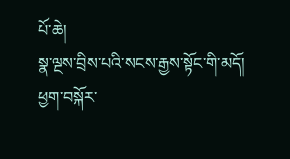པོ་ཆེ།
སྣ་ལྔས་བྲིས་པའི་སངས་རྒྱས་སྟོང་གི་མདོ།
ཕྱག་བསྐོར་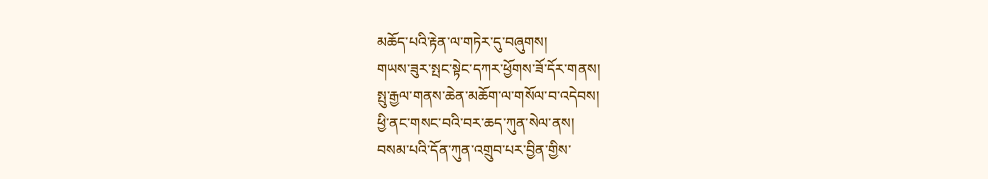མཆོད་པའི་རྟེན་ལ་གཏེར་དུ་བཞུགས།
གཡས་ཟུར་སྤང་སྟེང་དཀར་ཕྱོགས་ཟོ་དོར་གནས།
སྤུ་རྒྱལ་གནས་ཆེན་མཆོག་ལ་གསོལ་བ་འདེབས།
ཕྱི་ནང་གསང་བའི་བར་ཆད་ཀུན་སེལ་ནས།
བསམ་པའི་དོན་ཀུན་འགྲུབ་པར་བྱིན་གྱིས་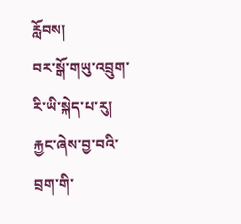རློབས།
བར་སྒོ་གཡུ་འབྲུག་རི་ཡི་སྐེད་པ་རུ།
རྐྱང་ཞེས་བྱ་བའི་བྲག་གི་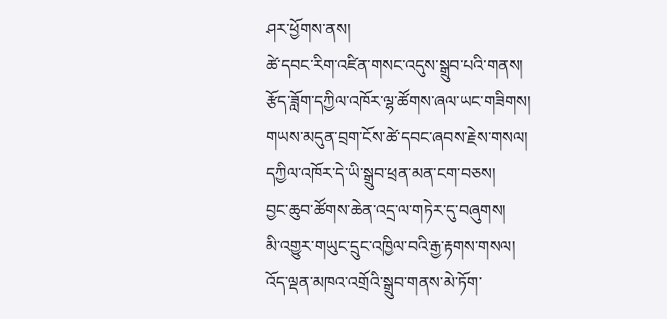ཤར་ཕྱོགས་ནས།
ཚེ་དབང་རིག་འཛིན་གསང་འདུས་སྒྲུབ་པའི་གནས།
རྩོད་ཟློག་དཀྱིལ་འཁོར་ལྷ་ཚོགས་ཞལ་ཡང་གཟིགས།
གཡས་མདུན་བྲག་ངོས་ཚེ་དབང་ཞབས་རྗེས་གསལ།
དཀྱིལ་འཁོར་དེ་ཡི་སྒྲུབ་ཕྲན་མན་ངག་བཅས།
བྱང་ཆུབ་ཚོགས་ཆེན་འདྲ་ལ་གཏེར་དུ་བཞུགས།
མི་འགྱུར་གཡུང་དྲུང་འཁྱིལ་བའི་རྒྱ་རྟགས་གསལ།
འོད་ལྡན་མཁའ་འགྲོའི་སྒྲུབ་གནས་མེ་ཏོག་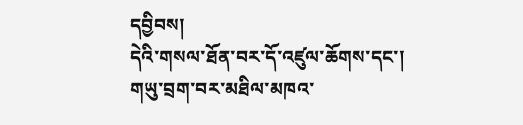དབྱིབས།
དེའི་གསལ་ཐོན་བར་དོ་འཛུལ་ཆོགས་དང་།
གཡུ་བྲག་བར་མཐིལ་མཁའ་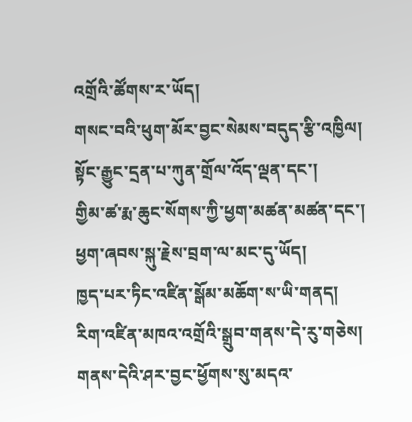འགྲོའི་ཚོགས་ར་ཡོད།
གསང་བའི་ཕུག་མོར་བྱང་སེམས་བདུད་རྩི་འཁྱིལ།
སྟོང་རྒྱུང་དྲན་པ་ཀུན་གྲོལ་འོད་ལྡན་དང་།
གྱིམ་ཚ་རྨ་ཆུང་སོགས་ཀྱི་ཕྱག་མཚན་མཚན་དང་།
ཕྱག་ཞབས་སྐུ་རྗེས་བྲག་ལ་མང་དུ་ཡོད།
ཁྱད་པར་ཏིང་འཛིན་སྒོམ་མཆོག་ས་ཡི་གནད།
རིག་འཛིན་མཁའ་འགྲོའི་སྒྲུབ་གནས་དེ་རུ་གཅེས།
གནས་དེའི་ཤར་བྱང་ཕྱོགས་སུ་མདའ་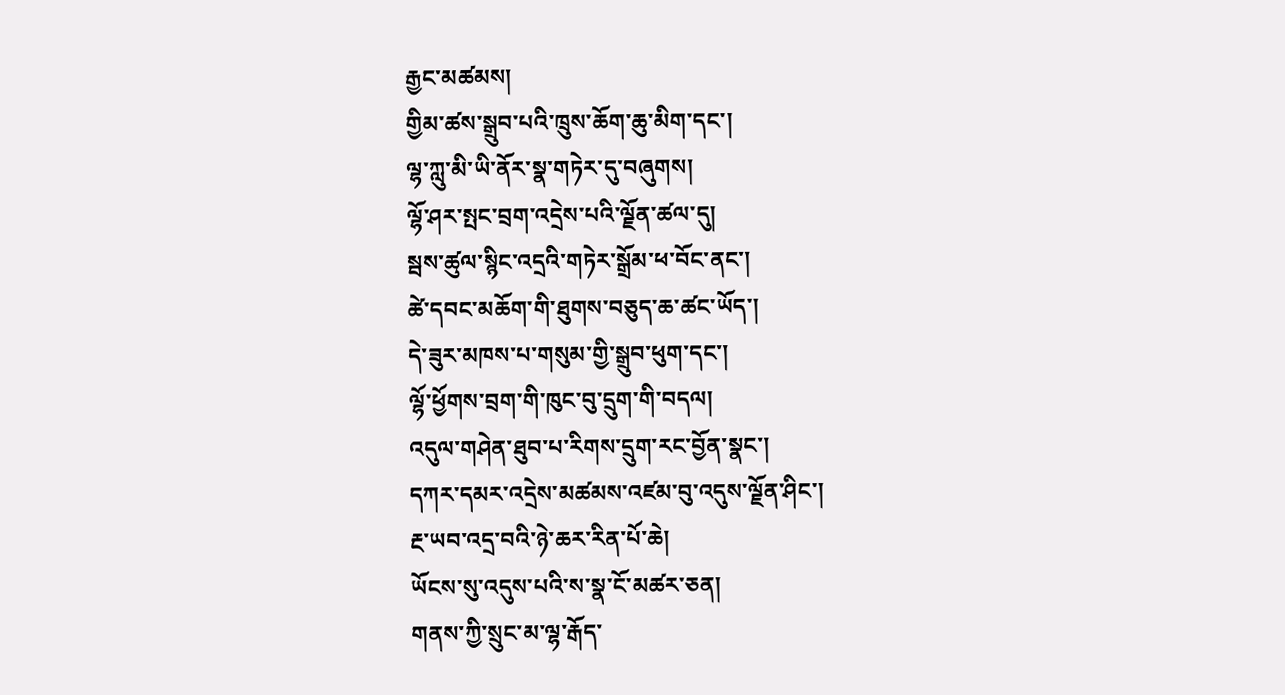རྒྱང་མཚམས།
གྱིམ་ཚས་སྒྲུབ་པའི་ཁྲུས་ཆོག་ཆུ་མིག་དང་།
ལྷ་ཀླུ་མི་ཡི་ནོར་སྣ་གཏེར་དུ་བཞུགས།
ལྷོ་ཤར་སྤང་བྲག་འདྲེས་པའི་ལྗོན་ཚལ་དུ།
སྦས་ཚུལ་སྙིང་འདྲའི་གཏེར་སྒྲོམ་ཕ་བོང་ནང་།
ཚེ་དབང་མཆོག་གི་ཐུགས་བཅུད་ཆ་ཚང་ཡོད་།
དེ་ཟུར་མཁས་པ་གསུམ་གྱི་སྒྲུབ་ཕུག་དང་།
ལྷོ་ཕྱོགས་བྲག་གི་ཁུང་བུ་དྲུག་གི་བདལ།
འདུལ་གཤེན་ཐུབ་པ་རིགས་དྲུག་རང་བྱོན་སྣང་།
དཀར་དམར་འདྲེས་མཚམས་འཛམ་བུ་འདུས་ལྗོན་ཤིང་།
རྔ་ཡབ་འདྲ་བའི་ཉེ་ཆར་རིན་པོ་ཆེ།
ཡོངས་སུ་འདུས་པའི་ས་སྣ་ངོ་མཚར་ཅན།
གནས་ཀྱི་སྲུང་མ་ལྷ་རྒོད་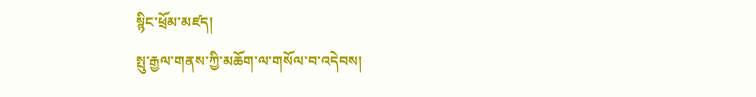སྙིང་ཕྲོམ་མཛད།
སྤུ་རྒྱལ་གནས་ཀྱི་མཆོག་ལ་གསོལ་བ་འདེབས།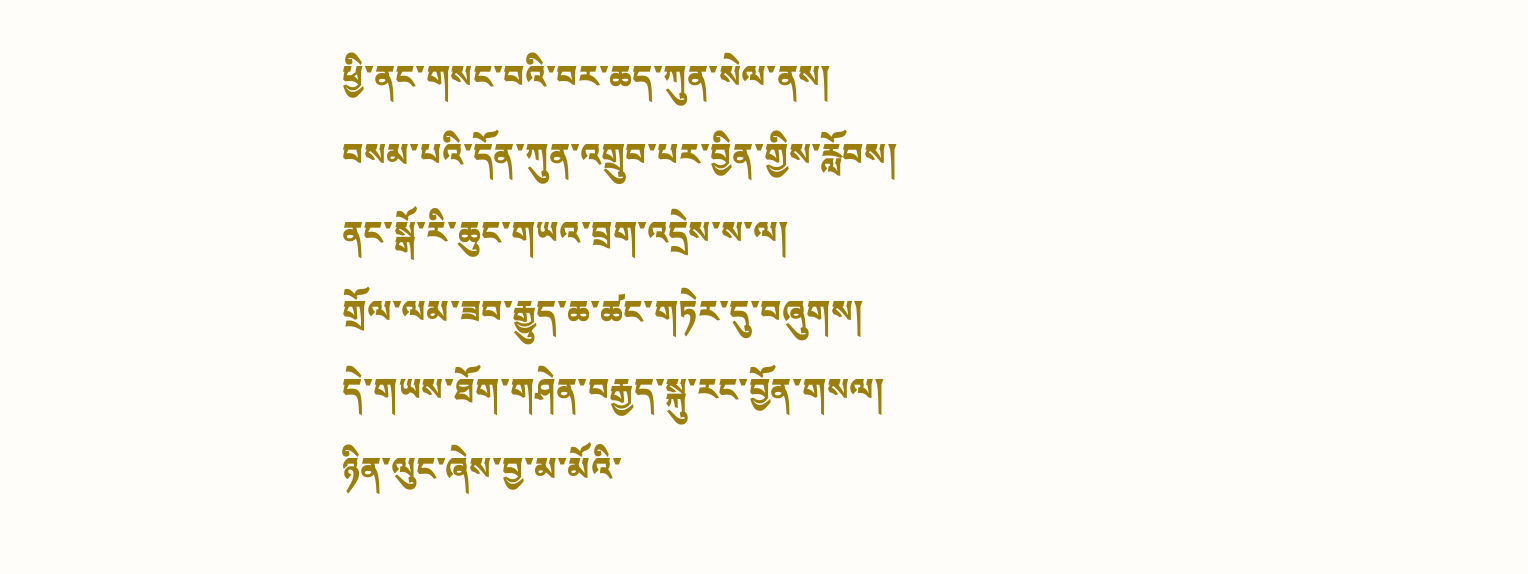ཕྱི་ནང་གསང་བའི་བར་ཆད་ཀུན་སེལ་ནས།
བསམ་པའི་དོན་ཀུན་འགྲུབ་པར་བྱིན་གྱིས་རློབས།
ནང་སྒོ་རི་ཆུང་གཡའ་བྲག་འདྲེས་ས་ལ།
གྲོལ་ལམ་ཟབ་རྒྱུད་ཆ་ཚང་གཏེར་དུ་བཞུགས།
དེ་གཡས་ཐོག་གཤེན་བརྒྱད་སྐུ་རང་བྱོན་གསལ།
ཉིན་ལུང་ཞེས་བྱ་མ་མོའི་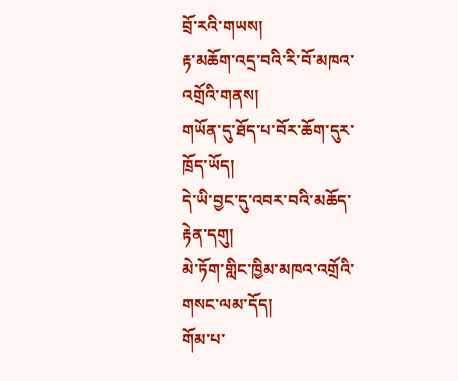བྲོ་རའི་གཡས།
རྟ་མཆོག་འདྲ་བའི་རི་བོ་མཁའ་འགྲོའི་གནས།
གཡོན་དུ་ཐོད་པ་བོར་ཆོག་དུར་ཁྲོད་ཡོད།
དེ་ཡི་བྱང་དུ་འབར་བའི་མཆོད་རྟེན་དགུ།
མེ་ཏོག་གླིང་ཁྱིམ་མཁའ་འགྲོའི་གསང་ལམ་དོད།
གོམ་པ་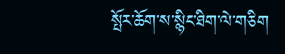སྤོར་ཆོག་ས་སྙིང་ཐིག་ལེ་གཅིག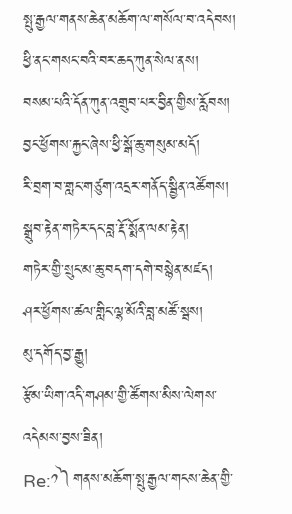སྤུ་རྒྱལ་གནས་ཆེན་མཆོག་ལ་གསོལ་བ་འདེབས།
ཕྱི་ནང་གསང་བའི་བར་ཆད་ཀུན་སེལ་ནས།
བསམ་པའི་དོན་ཀུན་འགྲུབ་པར་བྱིན་གྱིས་རློབས།
བྱང་ཕྱོགས་རྐྱང་ཞེས་ཕྱི་སྒོ་ཆུ་གསུམ་མདོ།
རི་བྲག་བ་གླང་གཙུག་འདྲར་གནོད་སྦྱིན་འཚོགས།
སྒྲུབ་རྟེན་གཏེར་དང་བླ་རྡོ་སྨོན་ལམ་རྟེན།
གཏེར་གྱི་སྲུང་མ་ཆུ་བདག་དགེ་བསྙེན་མཛད།
ཤར་ཕྱོགས་ཚལ་གླིང་ལྷ་མོའི་བླ་མཚོ་སྦས།
མུ་དགོད་བྱ་རྒྱུ།
རྩོམ་ཡིག་འདི་གཤམ་གྱི་ཚོགས་མིས་ལེགས་འདེམས་བྱས་ཟིན།
Re:༡༽གནས་མཆོག་སྤུ་རྒྱལ་གངས་ཆེན་གྱི་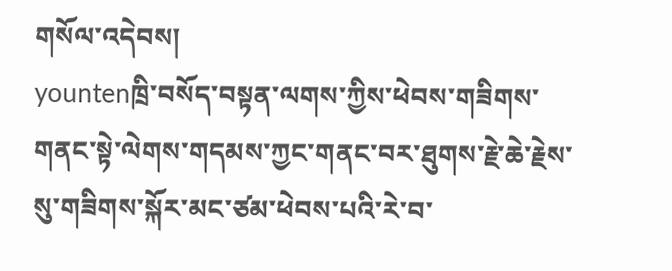གསོལ་འདེབས།
yountenཁྲི་བསོད་བསྟན་ལགས་ཀྱིས་ཕེབས་གཟིགས་གནང་སྟེ་ལེགས་གདམས་ཀྱང་གནང་བར་ཐུགས་རྗེ་ཆེ་རྗེས་སུ་གཟིགས་སྐོར་མང་ཙམ་ཕེབས་པའི་རེ་བ་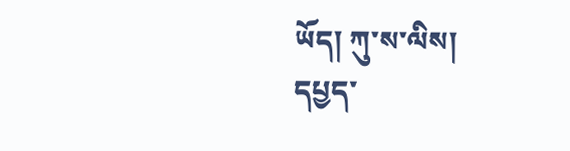ཡོད། ཀུ་ས་ལིས།
དཔྱད་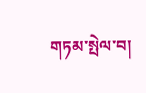གཏམ་སྤེལ་བ།